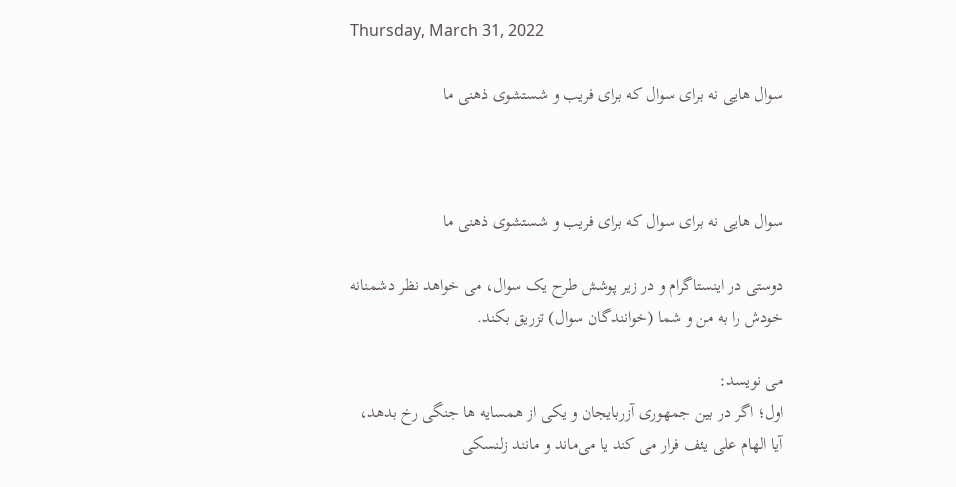Thursday, March 31, 2022

سوال هایی نه برای سوال که برای فریب و شستشوی ذهنی ما



سوال هایی نه برای سوال که برای فریب و شستشوی ذهنی ما

دوستی در اینستاگرام و در زیر پوشش طرح یک سوال، می خواهد نظر دشمنانه خودش را به من و شما (خوانندگان سوال) تزریق بکند.

می نویسد:
اول؛ اگر در بین جمهوری آزربایجان و یکی از همسایه ها جنگی رخ بدهد، آیا الهام علی یئف فرار می کند یا می‌ماند و مانند زلنسکی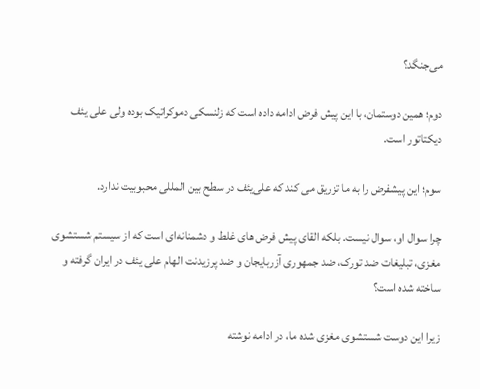می‌جنگد؟

دوم؛ همین دوستمان، با این پیش فرض ادامه داده است که زلنسکی دموکراتیک بوده ولی علی یئف دیکتاتور است.

سوم؛ این پیشفرض را به ما تزریق می کند که علی‌یئف در سطح بین المللی محبوبیت ندارد.

چرا سوال او، سوال نیست. بلکه القای پیش فرض های غلط و دشمنانه‌ای‌ است که از سیستم شستشوی مغزی، تبلیغات ضد تورک، ضد جمهوری آزربایجان و ضد پرزیدنت الهام علی یئف در ایران گرفته و ساخته شده است؟

زیرا این دوست شستشوی مغزی شده ما، در ادامه نوشته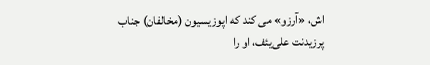اش، «آرزو» می کند که اپوزیسیون (مخالفان) جناب پرزیدنت علی‌یئف، او را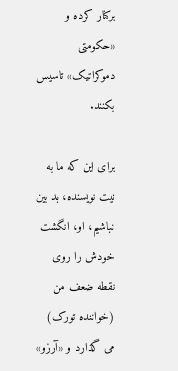برکنار کرده و «حکومتی دموکراتیک» تاسیس بکنند.

برای این که ما به نیت نویسنده، بد بین‌ نباشیم، او، انگشت خودش را روی نقطه ضعف من (خواننده تورک) می گذارد و «آرزو»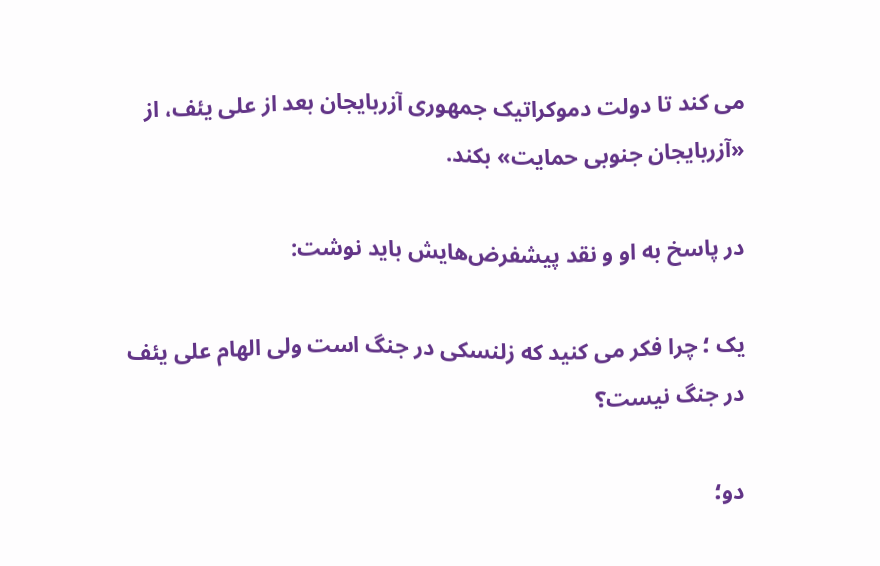می کند تا دولت دموکراتیک جمهوری آزربایجان بعد از علی یئف، از «آزربایجان جنوبی حمایت» بکند.

در پاسخ به او و نقد پیشفرض‌هایش باید نوشت:

یک ؛ چرا فکر می کنید که زلنسکی در جنگ است ولی الهام علی یئف در جنگ نیست؟

دو؛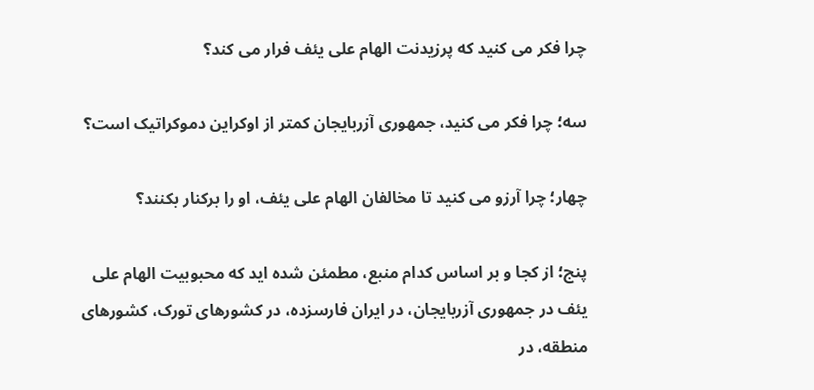چرا فکر می کنید که پرزیدنت الهام علی یئف فرار می کند؟

سه؛ چرا فکر می کنید، جمهوری آزربایجان کمتر از اوکراین دموکراتیک است؟

چهار؛ چرا آرزو می کنید تا مخالفان الهام علی یئف، او را برکنار بکنند؟

پنج؛ از کجا و بر اساس کدام منبع، مطمئن شده اید که محبوبیت الهام علی یئف در جمهوری آزربایجان، در ایران فارسزده، در کشورهای تورک، کشورهای منطقه، در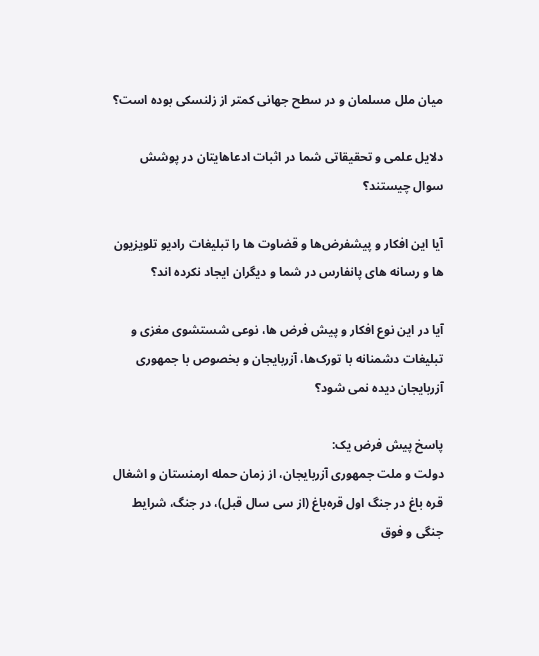میان ملل مسلمان و در سطح جهانی کمتر از زلنسکی بوده است؟

دلایل علمی و تحقیقاتی شما در اثبات ادعا‌هایتان در پوشش سوال چیستند؟

آیا این افکار و پیشفرض‌ها و قضاوت ها را تبلیغات رادیو تلویزیون ها و‌ رسانه های پانفارس در شما و دیگران ایجاد نکرده اند؟

آیا در این نوع افکار و پیش فرض ها، نوعی شستشوی مغزی و تبلیغات دشمنانه با تورک‌ها، آزربایجان و بخصوص با جمهوری آزربایجان دیده نمی شود؟

پاسخ پیش فرض یک:
دولت و‌ ملت جمهوری آزربایجان، از زمان حمله ارمنستان و اشغال قره باغ در جنگ اول قره‌باغ (از سی سال قبل)، در جنگ، شرایط جنگی و فوق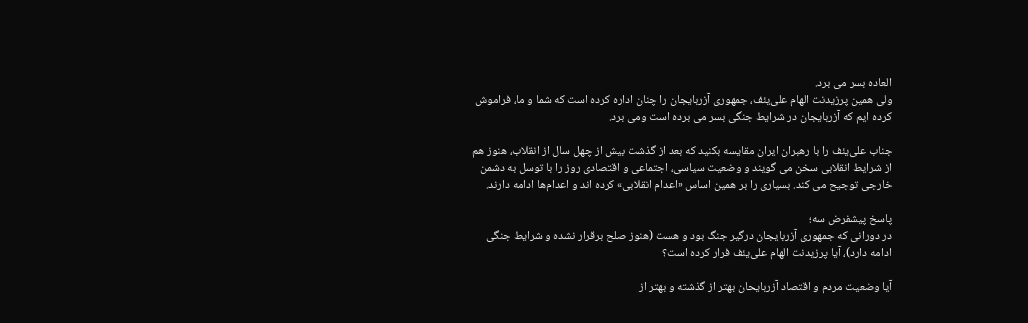العاده بسر می برد.
ولی همین پرزیدنت الهام علی‌یئف، جمهوری آزربایجان را چنان اداره کرده است که شما و ما، فراموش کرده ایم که آزربایجان در شرایط جنگی بسر می برده است و‌می برد.

جناب علی‌یئف را با رهبران ایران مقایسه بکنید که بعد از گذشت بیش از چهل سال از انقلاب، هنوز هم از شرایط انقلابی سخن می گویند و وضعیت سیاسی، اجتماعی و اقتصادی روز را با توسل به دشمن خارجی توجیح می کند. بسیاری را بر همین اساس «اعدام انقلابی» کرده اند و اعدام‌ها ادامه دارند.

پاسخ پیشفرض سه؛
در دورانی که جمهوری آزربایجان درگیر جنگ بود و هست (هنوز صلح برقرار نشده و شرایط جنگی ادامه دارد)، آیا پرزیدنت الهام علی‌یئف فرار کرده است؟

آیا وضعیت مردم و اقتصاد آزربایحان بهتر از گذشته و بهتر از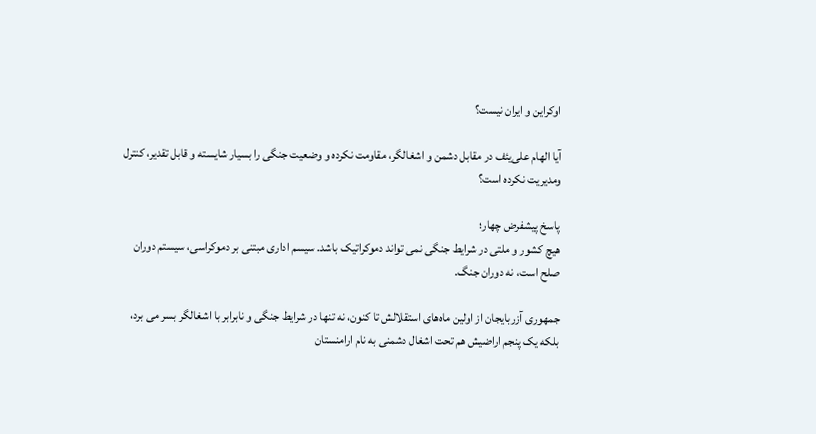اوکراین و ایران نیست؟

آیا الهام علی‌یئف در مقابل دشمن و اشغالگر، مقاومت نکرده و وضعیت جنگی را بسیار شایسته و قابل تقدیر، کنترل و‌مدیریت نکرده است؟

پاسخ پیشفرض چهار؛
هیچ‌ کشور و ملتی در شرایط جنگی نمی تواند دموکراتیک باشد. سیسم اداری مبتنی بر دموکراسی، سیستم دوران صلح است، نه دوران جنگ.

جمهوری آزربایجان از اولین ماه‌های استقلالش تا کنون، نه تنها در شرایط جنگی و نابرابر با اشغالگر بسر می برد، بلکه یک‌ پنجم اراضیش هم تحت اشغال دشمنی به نام ارامنستان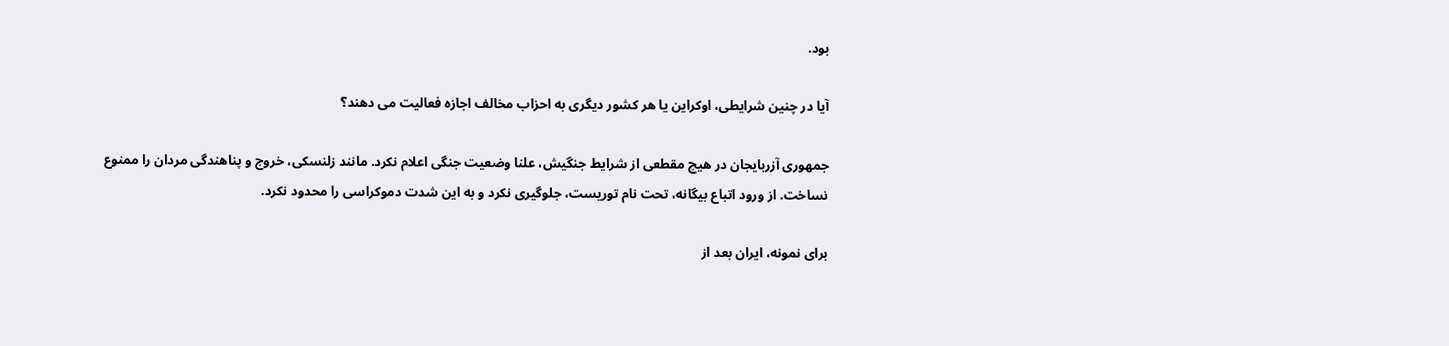بود.

آیا در چنین شرایطی، اوکراین یا هر کشور دیگری به احزاب مخالف اجازه فعالیت می دهند؟

جمهوری آزربایجان در هیچ‌ مقطعی از شرایط جنگیش، علنا وضعیت جنگی اعلام‌ نکرد. مانند زلنسکی، خروج و پناهندگی مردان را ممنوع نساخت. از ورود اتباع بیگانه، تحت نام توریست، جلوگیری نکرد و به این شدت دموکراسی را محدود نکرد.

برای نمونه، ایران بعد از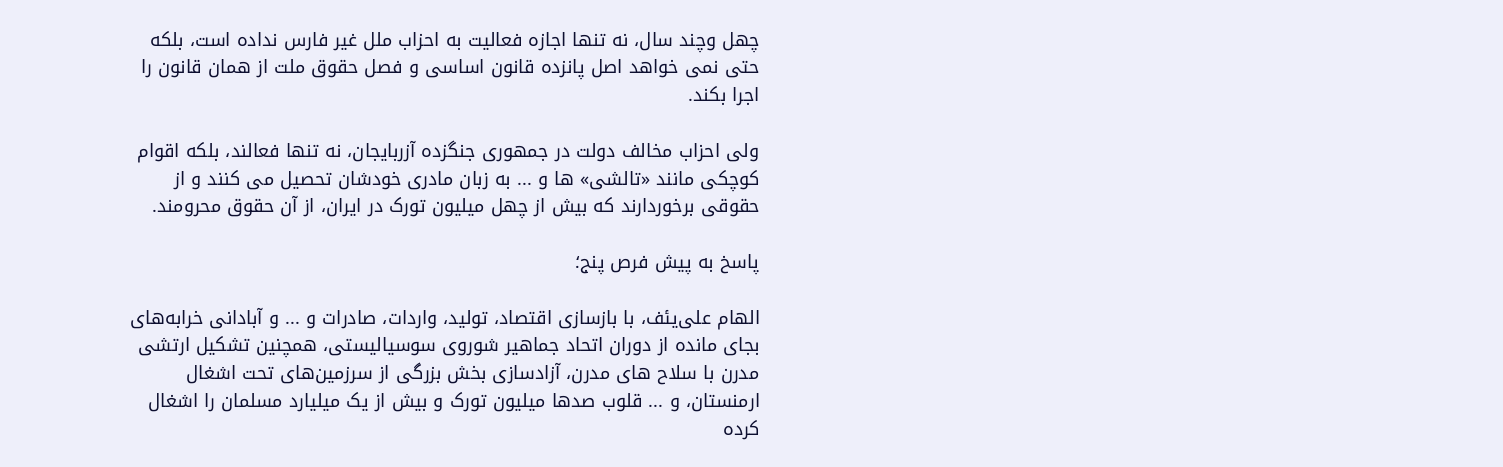چهل و‌چند سال، نه تنها اجازه فعالیت به احزاب ملل غیر فارس نداده است، بلکه حتی نمی خواهد اصل پانزده قانون اساسی و فصل حقوق ملت از همان قانون را اجرا بکند.

ولی احزاب مخالف دولت در جمهوری جنگزده آزربایجان، نه تنها فعالند، بلکه اقوام کوچکی مانند «تالشی» ها و ... به زبان مادری خودشان تحصیل می کنند و از حقوقی برخوردارند که بیش از چهل میلیون تورک در ایران، از آن حقوق محرومند.

پاسخ به پیش‌ فرص پنج؛

الهام علی‌یئف، با بازسازی اقتصاد، تولید، واردات، صادرات و ... و آبادانی خرابه‌های بجای مانده از دوران اتحاد جماهیر شوروی سوسیالیستی، همچنین تشکیل ارتشی مدرن با سلاح های مدرن، آزادسازی بخش بزرگی از سرزمین‌های تحت اشغال ارمنستان، و ... قلوب صدها میلیون تورک و بیش از یک میلیارد مسلمان را اشغال کرده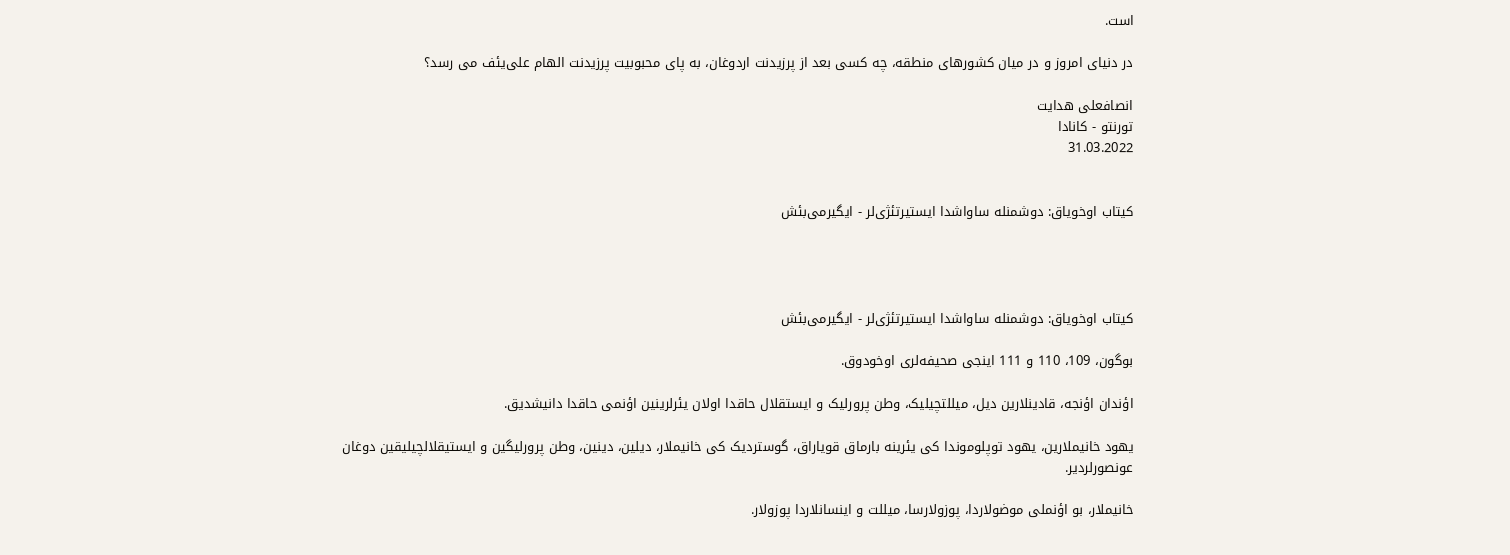است.

در دنیای امروز و در میان کشورهای منطقه، چه کسی بعد از پرزیدنت اردوغان، به پای محبوبیت پرزیدنت الهام علی‌یئف می رسد؟

انصافعلی هدایت
تورنتو - کانادا
31.03.2022


کیتاب اوخویاق: دوشمنله‌ ساواشدا‌ ایستیرتئژی‌لر - ایگیرمی‌بئش




کیتاب اوخویاق: دوشمنله‌ ساواشدا‌ ایستیرتئژی‌لر - ایگیرمی‌بئش

بوگون، 109، 110 و 111 اینجی صحیفه‌لری‌ اوخودوق.

اؤندان‌ اؤنجه‌، قادینلارین‌ دیل، میللتچیلیک، وطن پرورلیک و ایستقلال‌ حاقدا‌ اولان‌ یئرلرینین اؤنمی حاقدا‌ دانیشدیق.

یهود‌ خانیملارین‌، یهود توپلوموندا کی یئرینه‌ بارماق‌ قویاراق‌، گوستردیک‌ کی خانیملار، دیلین، دینین، وطن پرورلیگین و ایستیقلالچیلیقین‌ دوغان‌ عونصورلردیر.

خانیملار، بو اؤنملی‌ موضولاردا‌، پوزولارسا، میللت و اینسانلاردا‌ پوزولار.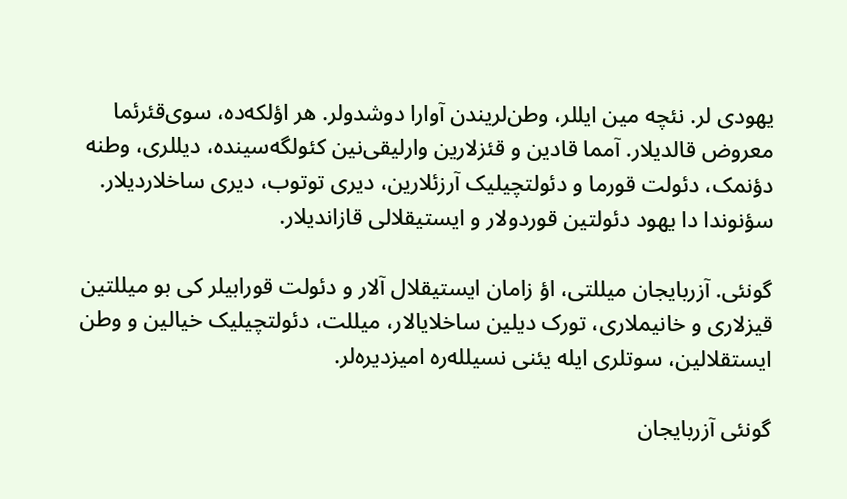یهودی لر. نئچه‌ مین‌ ایللر، وطن‌لریندن‌ آوارا‌ دوشدولر. هر اؤلکه‌ده، سوی‌قئرئما‌ معروض‌ قالدیلار. آمما‌ قادین و قئزلارین‌ وارلیقی‌‌نین کئولگه‌سینده، دیللری، وطنه‌ دؤنمک، دئولت قورما و دئولتچیلیک‌ آرزئلارین، دیری توتوب، دیری‌ ساخلاردیلار. سؤنوندا‌ دا یهود‌ دئولتین‌ قوردولار و ایستیقلالی‌ قازاندیلار‌.

گونئی. آزربایجان میللتی، اؤ زامان ایستیقلال آلار و دئولت‌ قورابیلر‌ کی بو میللتین قیزلاری‌ و خانیملاری‌، تورک دیلین‌ ساخلایالار، میللت، دئولتچیلیک خیالین و وطن ایستقلالین، سوتلر‌ی‌ ایله‌ یئنی‌ نسیلله‌ره امیزدیره‌لر.

گونئی‌ آزربایجان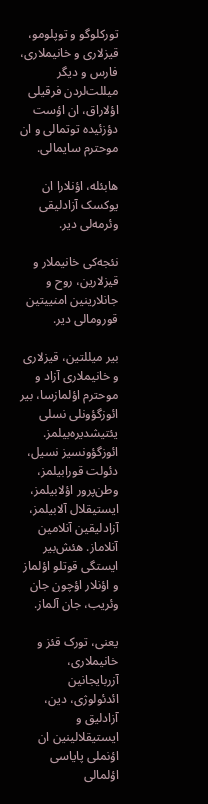تورکلوگو و توپلومو، قیزلاری و خانیملاری‌، فارس و دیگر میللت‌لردن فرقیلی اؤلاراق، ان‌ اؤست دؤزئیده توتمالی و ان موحترم‌ سایمالی.

هابئله، اؤنلارا‌ ان یوکسک‌ آزادلیقی‌ وئرمه‌لی‌ دیر.

نئجه‌کی خانیملار و قیزلارین، روح و جانلارینین امنییتین قورومالی دیر‌.

بیر میللتین، قیزلاری‌ و خانیملاری‌ آزاد و موحترم‌ اؤلمازسا، بیر ائوز‌گؤونلی‌ نسلی‌ یئتیشدیره‌بیلمز.
ائوزگؤونسیز‌ نسیل، دئولت‌ قورابیلمز، وطن‌پرور‌ اؤلابیلمز، ایستیقلال‌ آلابیلمز، آزادلیقین آنلامین آنلاماز. هئش‌بیر ایستگی‌ قوتلو اؤلماز و اؤنلار اؤچون‌ جان وئریب، جان‌ آلماز.

یعنی، تورک‌ قئز و خانیملاری‌، آزربایجانین ائدئولوژی، دین، آزادلیق و ایستیقلالینین‌ ان اؤنملی‌ پایاسی‌ اؤلمالی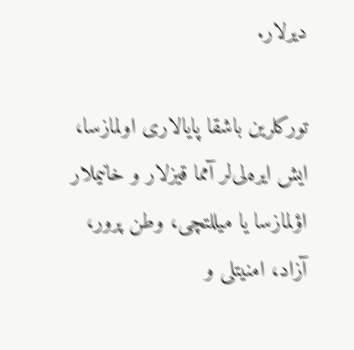دیرلار.

تورکلرین باشقا‌ پایالاری اولمازسا، ایش‌ ایره‌لی‌لر آمما‌ قیزلار و خانیملار‌ اؤلمازسا یا میللتچی، وطن پرور، آزاد، امنیتلی و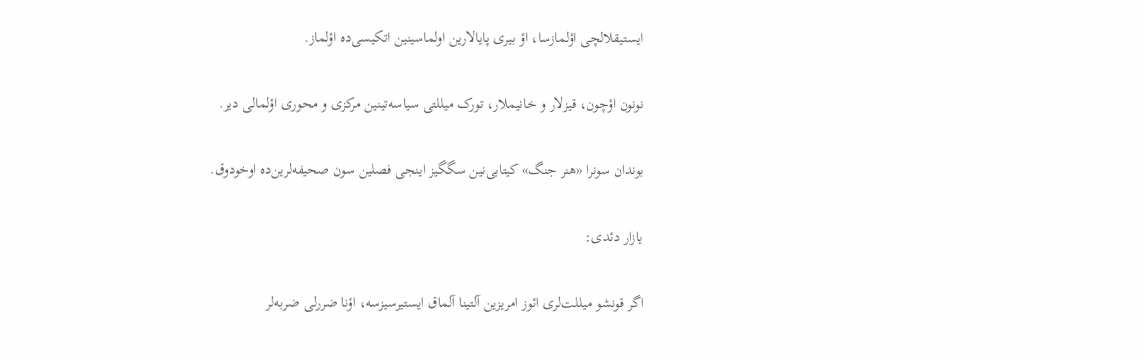ایستیقلالچی اؤلمازسا، اؤ‌ بیری‌ پایالارین اولماسینین‌ اتکیسی‌ده اؤلماز.

نونون‌ اؤچون، قیزلار و خانیملار، تورک میللتی‌ سیاسه‌تینین‌ مرکزی و محوری‌ اؤلمالی‌ دیر.

بوندان سونرا «هنر جنگ» کیتابی‌نین سگگیز‌ اینجی فصلین سون‌ صحیفه‌لرین‌ده اوخودوق.

یازار دئدی:

اگر قونشو‌ میللت‌لری ائوز امریزین‌ آلتینا‌ آلماق‌ ایستیرسیزسه، اؤنا‌ ضررلی‌ ضربه‌لر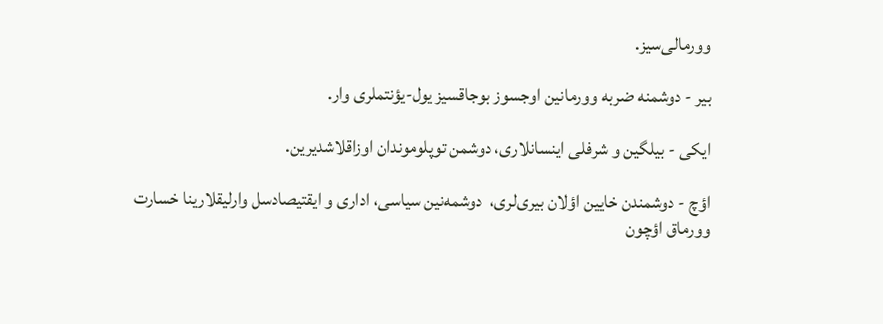وورمالی‌سیز.

بیر - دوشمنه‌ ضربه وورمانین‌ اوجسوز‌ بوجاقسیز‌ یول-یؤنتملری‌ وار.

ایکی - بیلگین و شرفلی‌ اینسانلاری‌، دوشمن‌ توپلوموندان‌ اوزاقلاشدیرین.

اؤچ - دوشمندن‌ خایین‌ اؤلان بیری‌لری‌،  دوشمه‌نین‌ سیاسی، اداری و ایقتیصادسل وارلیقلارینا‌ خسارت‌ وورماق اؤچون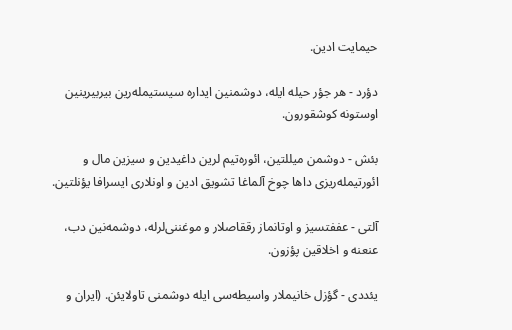حیمایت ادین.

دؤرد - هر جؤر‌ حیله ایله، دوشمنین ایداره سیستیمله‌رین‌ بیر‌بیرینین‌ اوستونه‌ کوشقورون.

بئش - دوشمن میللتین‌، ائوره‌تیم لرین‌ داغیدین و سیزین مال و ائورتیمله‌ریزی‌ داها‌ چوخ‌ آلماغا‌ تشویق‌ ادین و اونلاری ایسرافا‌ یؤنلتین.

آلتی - عففتسیز و اوتانماز رققاصلار و موغننی‌لرله، دوشمه‌نین دب، عنعنه و اخلاقین پؤزون.

یئددی - گؤزل خانیملار‌ واسیطه‌سی‌ ایله دوشمنی‌ تاولایئن. (ایران و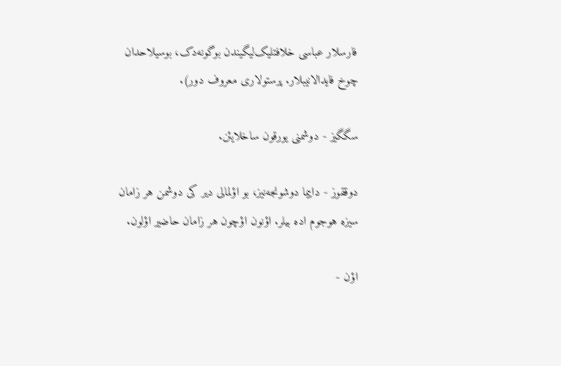فارسلار عباسی خلافتلیک‌لیگیندن‌ بوگونه‌دک، بو‌سیلاحدان‌ چوخ فایدالانیبلار. پرستولاری معروف دور).

سگگیز - دوشمنی یورقون ساخلایئن.

دوققوز - داییما‌ دوشونجه‌نیز، بو اؤلمالی دیر کی دوشمن هر زامان سیزه‌ هوجوم‌ اده‌ بیلر. اؤنون‌ اؤچون‌ هر زامان حاضیر اؤلون.

اؤن -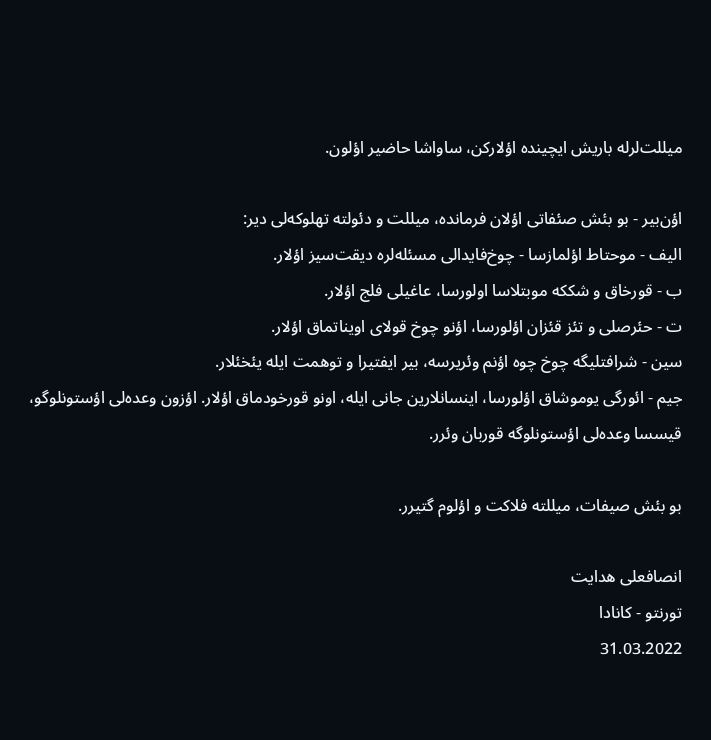میللت‌لرله‌ باریش‌ ایچینده‌ اؤلارکن، ساواشا‌ حاضیر‌ اؤلون.

اؤن‌بیر - بو بئش‌ صئفاتی‌ اؤلان‌ فرمانده‌، میللت و دئولته‌ تهلوکه‌لی دیر:
الیف - موحتاط اؤلمازسا - چوخ‌فایدالی‌ مسئله‌لره‌ دیقت‌سیز اؤلار.
ب - قورخاق‌ و شککه موبتلاسا اولورسا، عاغیلی‌ فلج اؤلار.
ت - حئرصلی و تئز‌ قئزان‌ اؤلورسا، اؤنو‌ چوخ قولای‌ اویناتماق‌ اؤلار.
سین - شرافتلیگه‌ چوخ چوه اؤنم وئریرسه، بیر ایفتیرا و توهمت ایله یئخئلار.
جیم - ائورگی یوموشاق‌ اؤلورسا، اینسانلارین جانی‌ ایله، اونو قورخودماق‌ اؤلار. اؤزون‌ وعده‌لی اؤستونلوگو، قیسسا‌ وعده‌لی اؤستونلوگه‌ قوربان‌ وئرر.

بو بئش‌ صیفات، میللته فلاکت و اؤلوم‌ گتیرر.

انصافعلی هدایت
تورنتو - کانادا
31.03.2022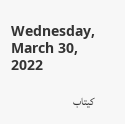Wednesday, March 30, 2022

کیتاب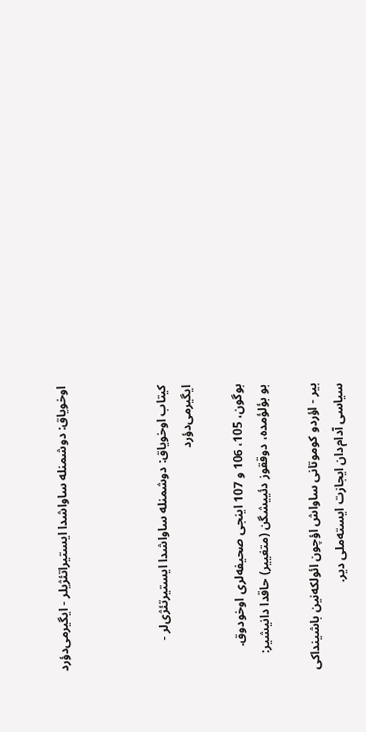اوخویاق: دوشمنله‌ ساواشدا‌ ایستیراتئژیلر - ایگیرمی‌دؤرد



کیتاب اوخویاق: دوشمنله‌ ساواشدا‌ ایستیرتئژی‌لر - ایگیرمی‌دؤرد

بوگون، 105، 106 و 107 اینجی صحیفه‌لری‌ اوخودوق.
بو بؤلؤمده، دوققوز‌ دئییشگن‌ (متغییر) حاقدا دانیشیر:

بیر - اؤردو‌ کوموتانی‌ ساواش‌ اؤچون‌ ائولکه‌نین باشیندا‌کی سیاسی آدام‌دان ایجازت‌ ایسته‌ملی دیر.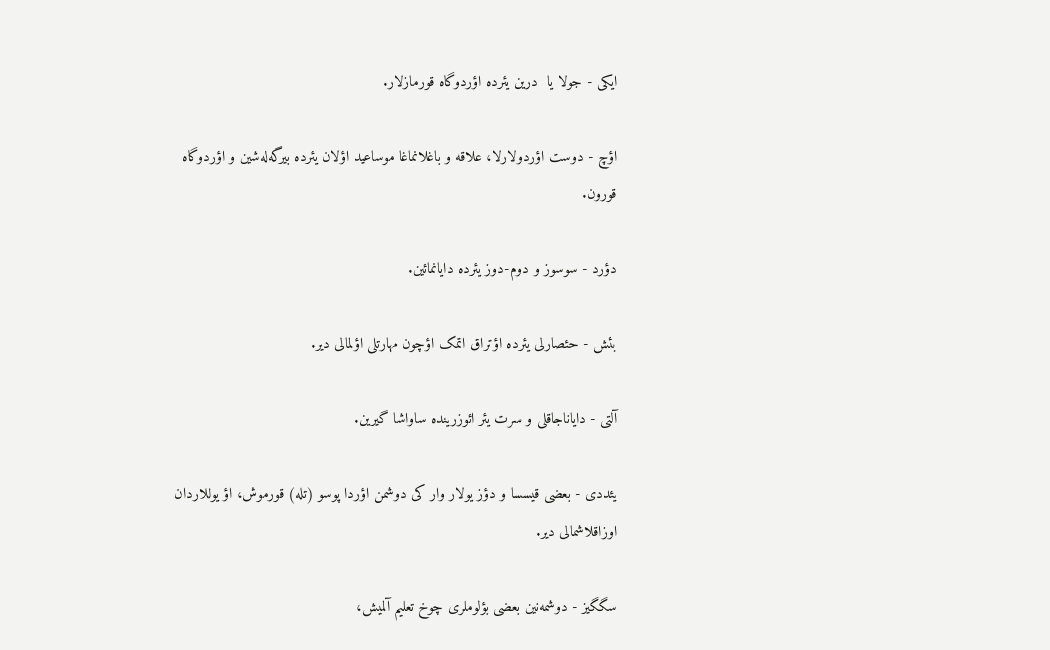ایکی - جولا یا  درین یئرده اؤردو‌گاه قورمازلار.

اؤچ - دوست اؤردولارلا، علاقه و باغلانماغا‌ موساعید اؤلان یئرده بیرگه‌له‌شین و اؤردوگاه قورون.

دؤرد - سوسوز و دوم-دوز یئرده دایانمائین.

بئش - حئصارلی یئرده اؤتراق اتمک‌ اؤچون‌ مهارتلی‌ اؤلمالی دیر.

آلتی - دایاناجاقلی و سرت یئر ائوزرینده ساواشا‌ گیرین.

یئددی - بعضی‌ قیسسا و دؤز یولار وار کی دوشمن‌ اؤردا پوسو‌ (تله) قورموش، اؤ یوللاردان اوزاقلاشمالی‌ دیر‌.

سگگیز - دوشمه‌نین بعضی بؤلوملری چوخ تعلیم آلمیش،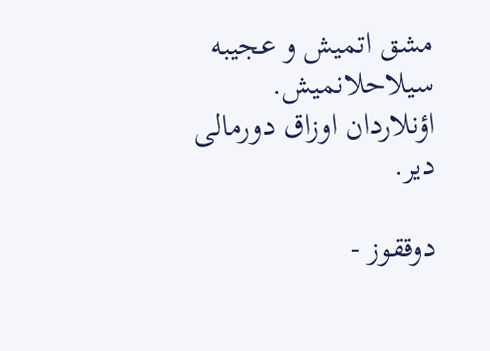مشق‌ اتمیش و عجیبه سیلاحلانمیش. اؤنلاردان‌ اوزاق‌ دورمالی دیر‌.

دوققوز‌ -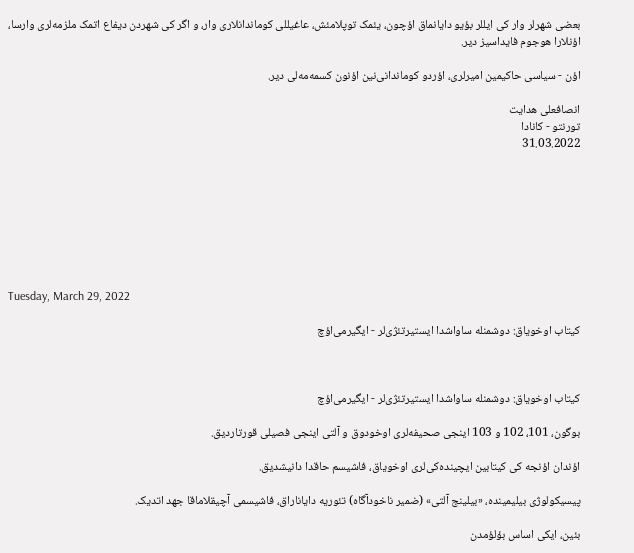بعضی شهرلر وار کی ایللر بؤیو دایانماق‌ اؤچون، یئمک توپلامئش، عاغیللی‌ کوماندانلاری وار، و اگر کی شهردن دیفاع‌ اتمک ملزمه‌لری وارسا، اؤنلارا هوجوم فایداسیز دیر.

اؤن - سیاسی حاکیمین امیرلری، اؤردو کوماندانی‌نین اؤنون‌ کسمه‌مه‌لی دیر.

انصافعلی هدایت
تورنتو - کانادا
31.03.2022








Tuesday, March 29, 2022

کیتاب اوخویاق: دوشمنله‌ ساواشدا‌ ایستیرتئژی‌لر - ایگیرمی‌اؤچ



کیتاب اوخویاق: دوشمنله‌ ساواشدا‌ ایستیرتئژی‌لر - ایگیرمی‌اؤچ

بوگون، 101، 102 و 103 اینجی صحیفه‌لری‌ اوخودوق و آلتی‌ اینجی‌ فصیلی‌ قورتاردیق.

اؤندان‌ اؤنجه‌ کی کیتابین‌ ایچینده‌کی‌لری‌ اوخویاق، فاشیسم‌ حاقدا دانیشدیق‌.

پیسیکولوژی بیلیمینده‌، «بیلینج‌ آلتی» (ضمیر ناخودآگاه) تئوریه‌ دایاناراق، فاشیسمی‌ آچیقلاماقا جهد اتدیک.

بئین، ایکی اساس بؤلؤمدن‌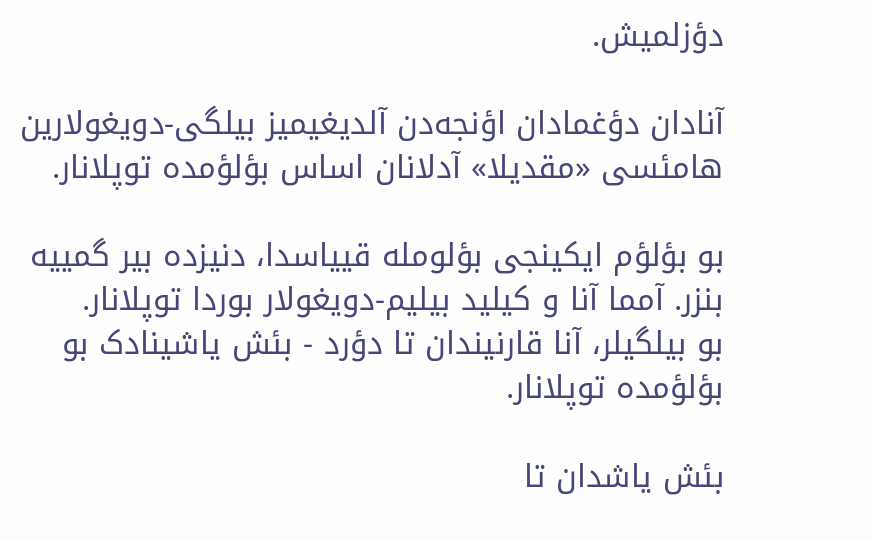دؤزلمیش.

آنادان‌ دؤغمادان‌ اؤنجه‌دن آلدیغیمیز‌ بیلگی-دویغولارین هامئسی «مقدیلا» آدلانان‌ اساس‌ بؤلؤمده‌ توپلانار.

بو بؤلؤم‌ ایکینجی بؤلومله‌ قییاسدا، دنیزده بیر گمییه‌ بنزر‌. آمما‌ آنا‌ و کیلید بیلیم-دویغولار بوردا‌ توپلانار.
بو بیلگیلر، آنا‌ قارنیندان تا دؤرد - بئش‌ یاشینادک‌ بو‌ بؤلؤمده‌ توپلانار.

بئش یاشدان تا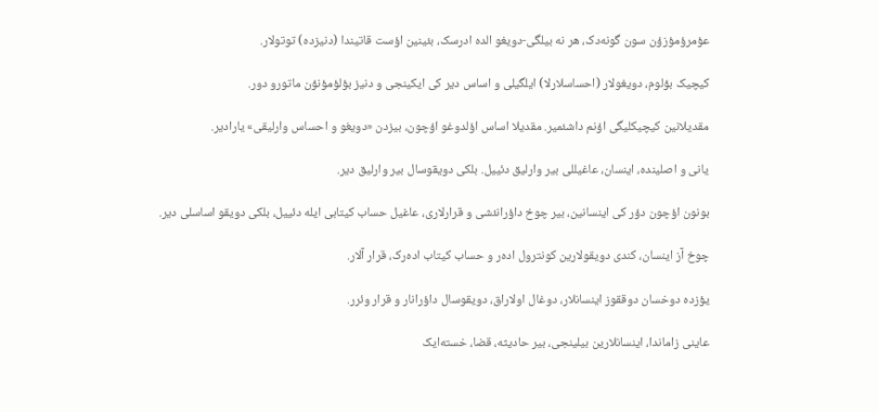عؤمرؤمؤزؤن سون‌ گونه‌دک، هر نه بیلگی‌-دویغو الده ادرسک، بئینین‌ اؤست‌ قاتیندا (دنیزده) توتولار.

کیچیک‌ بؤلوم، دویغولار (احساسلارلا‌) ایلگیلی‌ و اساس‌ دیر کی ایکینجی‌ و دنیز‌ بؤلؤمؤنؤن ماتورو دور.

مقدیلانین‌ کیچیکلیگی‌ اؤنم‌ داشئمیر. مقدیلا اساس‌ اؤلدوغو‌ اؤچون‌، بیزدن «دویغو و احساس‌ وارلیقی» یارادیر.

یانی و اصلینده، اینسان، عاغیللی‌ بیر وارلیق‌ دئییل. بلکی دویقوسال بیر وارلیق دیر.

بونون‌ اؤچون‌ دؤر کی اینسانین، بیر چوخ‌ داؤرانئشی‌ و قرارلاری‌، عاغیل حساب‌ کیتابی‌ ایله دئییل، بلکی دویقو‌ اساسلی‌ دیر.

چوخ آز اینسان، کندی دویقولارین‌ کونترول اده‌ر و حساب‌ کیتاب اده‌رک، قرار آلار.

یؤزده دوخسان‌ دوققوز اینسانلار، دوغال اولاراق، دویقوسال‌ داؤرانار و قرار‌ وئرر.

عاینی‌ زاماندا، اینسانلارین بیلینجی، بیر حادیثه، قضا، خسته‌ایک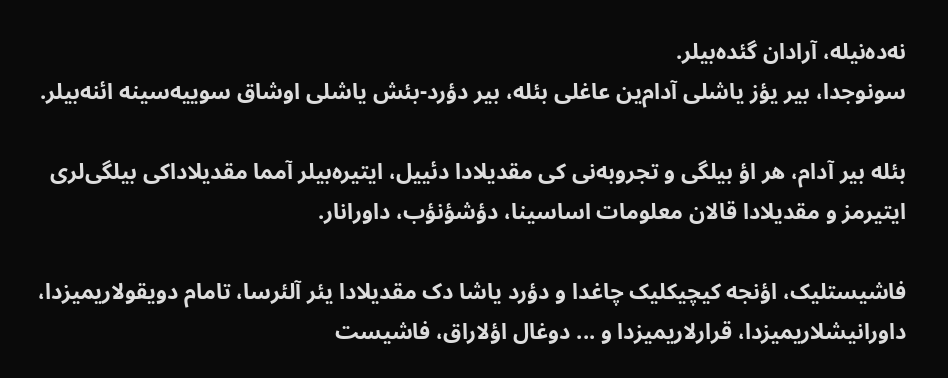نه‌ده‌نیله، آرادان‌ گئده‌بیلر.
سونوجدا، بیر یؤز یاشلی‌ آدام‌ین عاغلی بئله‌، بیر دؤرد-بئش یاشلی اوشاق‌ سوییه‌سینه‌ ائنه‌بیلر.

بئله بیر آدام، هر اؤ بیلگی و تجروبه‌نی کی مقدیلادا‌ دئییل، ایتیره‌بیلر‌ آمما‌ مقدیلاداکی‌ بیلگی‌لری‌ ایتیرمز و مقدیلادا قالان‌ معلومات‌ اساسینا، دؤشؤنؤب، داورانار.

فاشیستلیک، اؤنجه‌ کیچیکلیک چاغدا و دؤرد یاشا دک‌ مقدیلادا‌ یئر‌ آلئرسا، تامام‌ دویقولاریمیزدا، داورانیشلاریمیزدا، قرارلاریمیزدا‌ و ... دوغال‌ اؤلاراق، فاشیست‌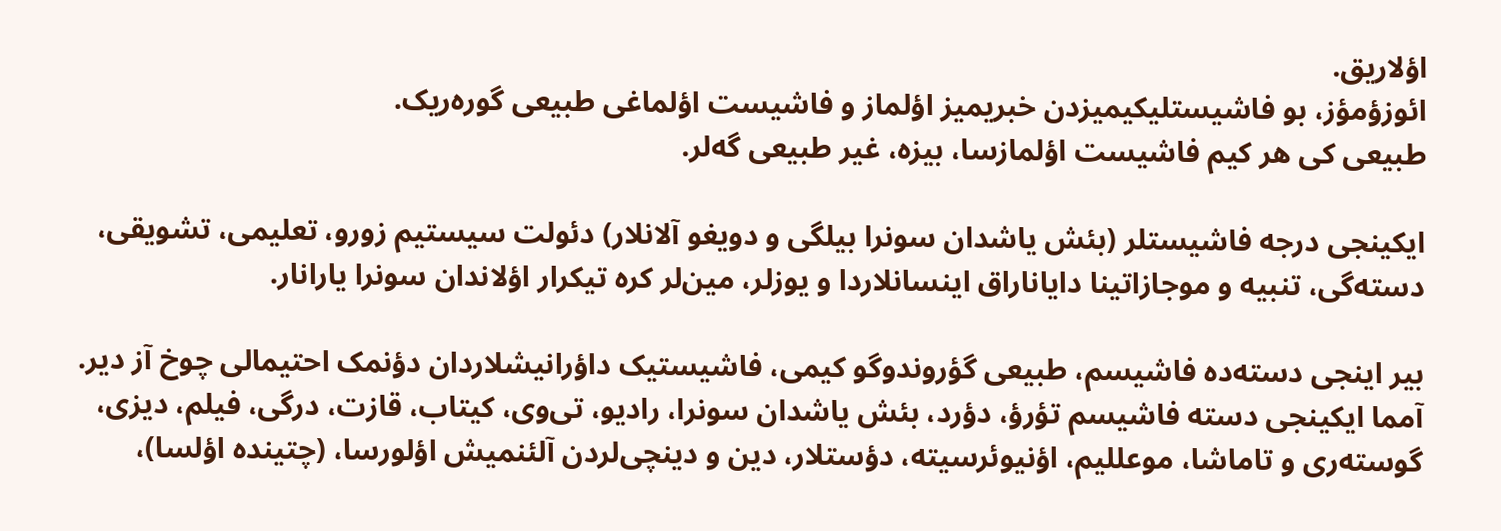اؤلاریق.
ائوزؤمؤز، بو فاشیستلیکیمیزدن خبریمیز‌ اؤلماز و فاشیست‌ اؤلماغی طبیعی‌ گوره‌ریک.
طبیعی کی هر کیم‌ فاشیست‌ اؤلمازسا، بیزه، غیر طبیعی‌ گه‌لر.

ایکینجی‌ درجه‌ فاشیستلر (بئش‌ یاشدان سونرا بیلگی و دویغو آلانلار) دئولت‌ سیستیم زورو، تعلیمی، تشویقی، دسته‌گی، تنبیه و موجازاتینا‌ دایاناراق‌ اینسانلاردا و یوزلر، مین‌لر کره تیکرار اؤلاندان‌ سونرا یارانار.

بیر اینجی دسته‌ده‌ فاشیسم، طبیعی‌ گؤروندوگو کیمی، فاشیستیک داؤرانیشلاردان‌ دؤنمک‌ احتیمالی‌ چوخ‌ آز‌ دیر.
آمما‌ ایکینجی دسته فاشیسم تؤرؤ، دؤرد، بئش‌ یاشدان سونرا، رادیو، تی‌وی، کیتاب، قازت، درگی، فیلم، دیزی، گوسته‌ری و تاماشا، موعللیم، اؤنیوئرسیته، دؤستلار، دین و دینچی‌لردن‌ آلئنمیش‌ اؤلورسا، (چتینده‌ اؤلسا)،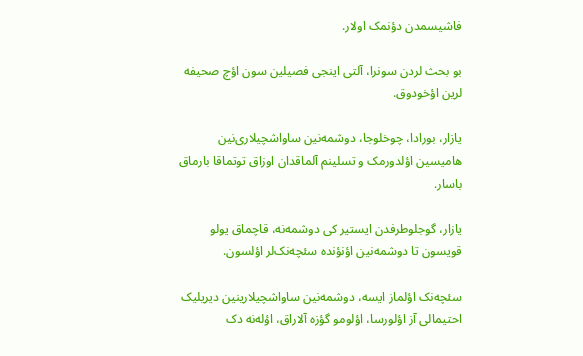فاشیسمدن دؤنمک‌ اولار.

بو بحث لردن سونرا، آلتی‌ اینجی‌ فصیلین‌ سون‌ اؤچ‌ صحیفه‌ لرین‌ اؤخودوق.

یازار، بورادا، چوخلوجا، دوشمه‌نین‌ ساواشچیلاری‌نین هامیسین اؤلدورمک و تسلینم آلماقدان‌ اوزاق‌ توتماقا بارماق باسار.

یازار، گوجلو‌طرفدن‌ ایستیر کی‌ دوشمه‌نه، قاچماق‌ یولو‌ قویسون تا دوشمه‌نین اؤنؤنده سئچه‌نک‌لر اؤلسون.

سئچه‌نک‌ اؤلماز ایسه، دوشمه‌نین ساواشچیلارینین دیریلیک احتیمالی‌ آز اؤلورسا، اؤلومو‌ گؤزه‌ آلاراق، اؤله‌نه‌ دک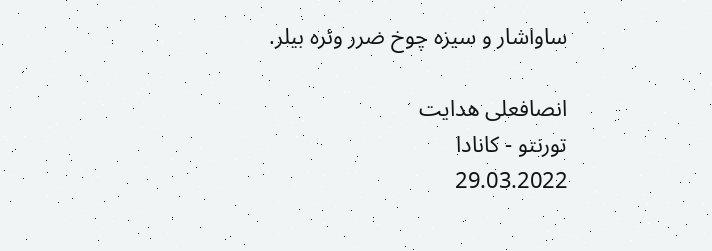ساواشار و سیزه چوخ‌ ضرر‌ وئره‌ بیلر.

انصافعلی هدایت
تورنتو - کانادا
29.03.2022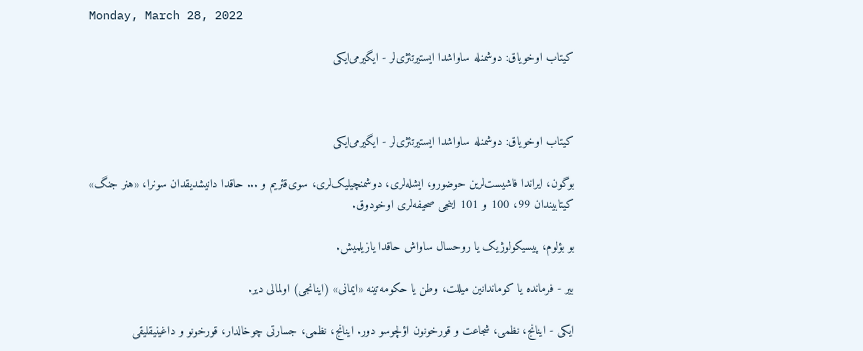Monday, March 28, 2022

کیتاب اوخویاق: دوشمنله ساواشدا‌ ایستیرتئژی‌لر - ایگیرمی‌ایکی



کیتاب اوخویاق: دوشمنله ساواشدا‌ ایستیرتئژی‌لر - ایگیرمی‌ایکی

بوگون، ایراندا‌ فاشیست‌لرین‌ حوضورو، ایشله‌لری، دوشمنچیلیک‌لری، سوی‌قئریم و ... حاقدا دانیشدیقدان‌ سونرا، «هنر جنگ» کیتابیندان‌ 99، 100 و 101 اینجی‌ صحیفه‌لری‌ اوخودوق.

بو بؤلوم، پیسیکولوژیک یا روحسال ساواش حاقدا یازیلمیش.

بیر - فرمانده یا کوماندانین‌ میللت، وطن یا حکومه‌تینه «ایمانی» (اینانجی) اولمالی دیر.

ایکی - اینانج‌، نظمی، شجاعت و قورخونون اؤلچوسو ‌دور. اینانج‌، نظمی، جسارتی چوخالدار، قورخونو و داغینیقلیقی‌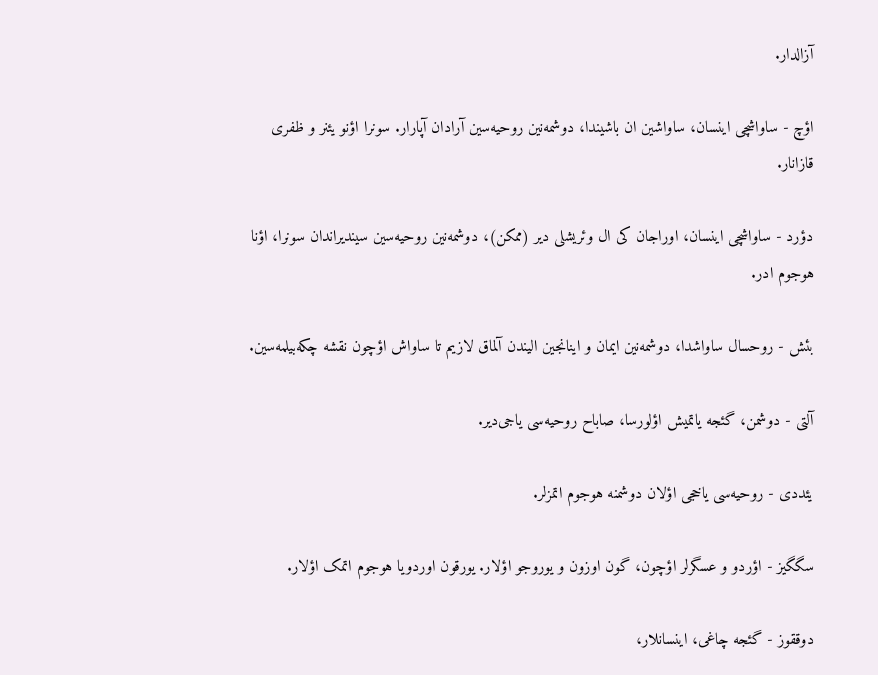آزالدار.

اؤچ - ساواشچی اینسان، ساواشین‌ ان‌ باشیندا، دوشمه‌نین روحیه‌سین آرادان‌ آپارار. سونرا اؤنو‌ یئنر و ظفری‌ قازانار‌.

دؤرد - ساواشچی‌ اینسان، اوراجان‌ کی ال‌ وئریشلی‌ دیر (ممکن)، دوشمه‌نین روحیه‌سین سیندیراندان‌ سونرا، اؤنا‌ هوجوم‌ ادر‌.

بئش - روحسال‌ ساواشدا، دوشمه‌نین ایمان و اینانجین الیندن آلماق‌ لازیم تا ساواش‌ اؤچون نقشه چکه‌بیلمه‌سین.

آلتی - دوشمن، گئجه‌ یاتمیش‌ اؤلورسا، صاباح‌ روحیه‌سی یاجی‌دیر.

یئددی - روحیه‌سی یاخجی‌ اؤلان‌ دوشمنه‌ هوجوم‌ اتمزلر.

سگگیز - اؤردو و عسگرلر‌ اؤچون، گون‌ اوزون‌ و یوروجو‌ اؤلار. یورقون‌ اوردویا‌ هوجوم‌ اتمک‌ اؤلار.

دوققوز - گئجه‌ چاغی، اینسانلار،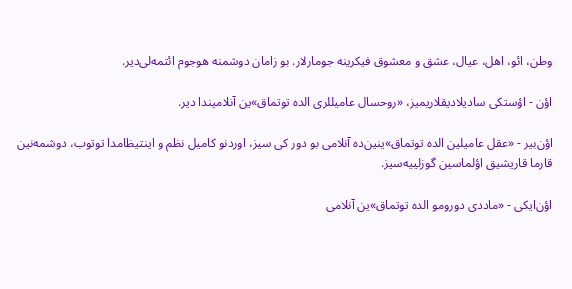وطن، ائو، اهل، عیال، عشق و معشوق فیکرینه‌ جومارلار. بو زامان دوشمنه‌ هوجوم‌ ائتمه‌لی‌دیر.

اؤن - اؤستکی‌ سادیلادیقلاریمیز، «روحسال عامیللری‌ الده‌ توتماق»ین‌ آنلامیندا دیر‌.

اؤن‌بیر - «عقل عامیلین الده توتماق»ینین‌ده آنلامی بو دور کی سیز، اوردنو کامیل نظم و اینتیظامدا‌ توتوب، دوشمه‌نین قارما قاریشیق‌ اؤلماسین‌ گوزلییه‌سیز.

اؤن‌ایکی - «ماددی‌ دورومو‌ الده توتماق»ین‌ آنلامی‌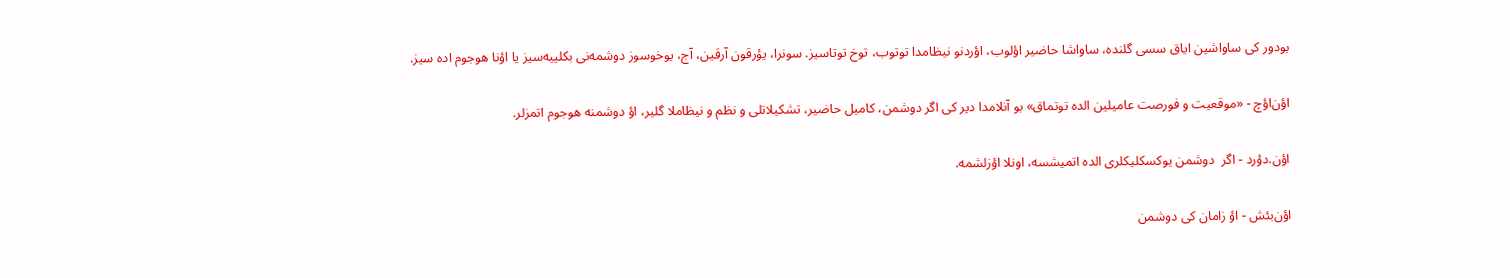بودور کی ساواشین‌ ایاق‌ سسی‌ گلنده، ساواشا حاضیر اؤلوب، اؤردنو‌ نیظامدا‌ توتوب، توخ توتاسیز. سونرا، یؤرقون آرقین، آج‌، یوخوسوز دوشمه‌نی‌ بکلییه‌سیز یا اؤنا‌ هوجوم‌ اده‌ سیز.

اؤن‌اؤچ - «موقعیت و فورصت‌ عامیلین‌ الده‌ توتماق» بو آنلامدا‌ دیر کی اگر دوشمن، کامیل‌ حاضیر‌، تشکیلاتلی و نظم و نیظاملا گلیر، اؤ‌ دوشمنه‌ هوجوم‌ اتمزلر.

اؤن.دؤرد - اگر  دوشمن یوکسکلیکلری‌ الده‌ اتمیشسه، اونلا‌ اؤزلشمه.

اؤن‌بئش - اؤ زامان‌ کی دوشمن‌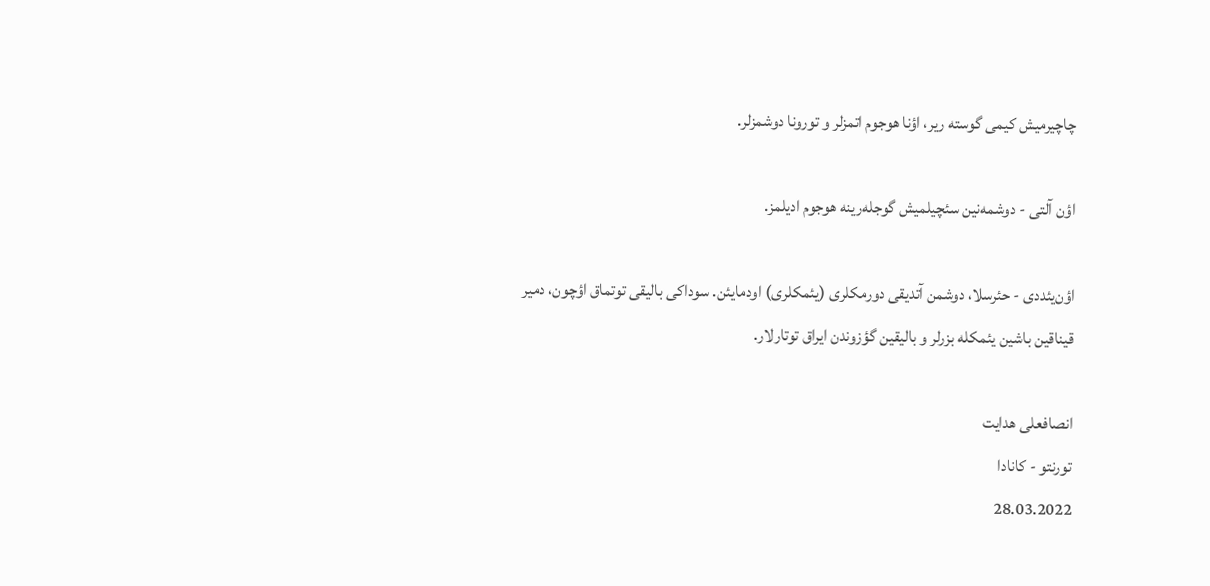چاچیرمیش‌ کیمی‌ گوسته ریر، اؤنا‌ هوجوم‌ اتمزلر‌ و تورونا‌ دوشمزلر.

اؤن‌ آلتی - دوشمه‌نین‌ سئچیلمیش گوجله‌رینه‌ هوجوم‌ ادیلمز.

اؤن‌یئددی - حئرسلا، دوشمن‌ آتدیقی‌ دورمکلری‌ (یئمکلری) اودمایئن. سوداکی‌ بالیقی‌ توتماق‌ اؤچون‌، دمیر‌ قیناقین‌ باشین یئمکله‌ بزرلر و بالیقین‌ گؤزوندن‌ ایراق‌ توتارلار.

انصافعلی هدایت
تورنتو - کانادا
28.03.2022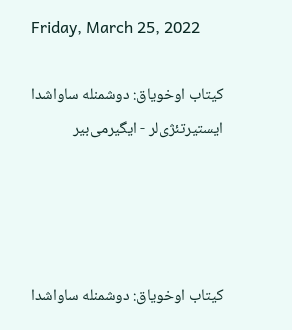Friday, March 25, 2022

کیتاب اوخویاق: دوشمنله ساواشدا‌ ایستیرتئژی‌لر - ایگیرمی‌بیر




کیتاب اوخویاق: دوشمنله ساواشدا‌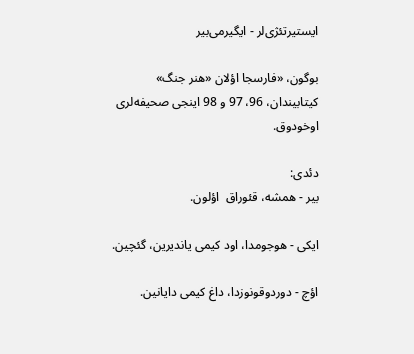ایستیرتئژی‌لر - ایگیرمی‌بیر

بوگون، «فارسجا اؤلان‌ «هنر جنگ» کیتابیندان، 96، 97 و 98 اینجی‌ صحیفه‌لری‌ اوخودوق.

دئدی:
بیر - همشه، قئوراق‌  اؤلون.

ایکی - هوجومدا، اود‌ کیمی‌ یاندیرین‌، گئچین.

اؤچ - دوردوقونوزدا، داغ کیمی‌ دایانین.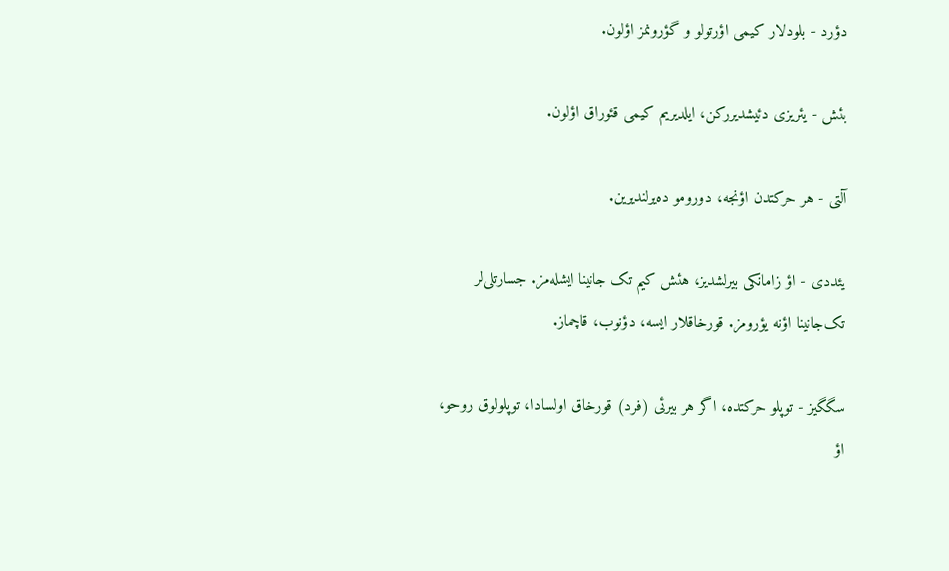دؤرد - بلودلار‌ کیمی اؤرتولو و گؤرونمز‌ اؤلون.

بئش - یئریزی‌ دئیشدیررکن، ایلدیریم کیمی‌ قئوراق اؤلون.

آلتی - هر حرکتدن‌ اؤنجه، دورومو‌ ده‌یرلندیرین.

یئددی - اؤ زامانکی‌ بیرلشدیز، هئش‌ کیم‌ تک‌ جانینا‌ ایشله‌مز. جسارتلی‌لر تک‌جانینا‌ اؤنه‌ یؤرومز‌. قورخاقلار ایسه، دؤنوب، قاچماز‌.

سگگیز - توپلو‌ حرکتده، اگر هر بیرئی (فرد) قورخاق اولسادا، توپلولوق‌ روحو، اؤ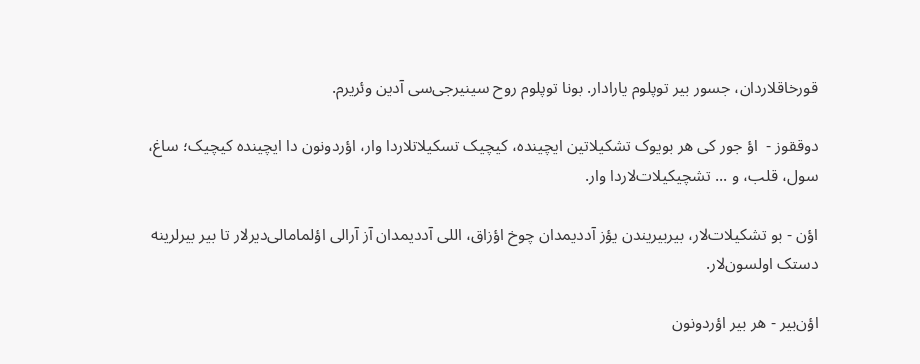قورخاقلاردان، جسور‌ بیر‌ توپلوم‌ یارادار. بونا‌ توپلوم‌ روح‌ سینیرجی‌سی‌ آدین وئریرم.

دوققوز -  اؤ جور کی هر بویوک‌ تشکیلاتین‌ ایچینده، کیچیک‌ تسکیلاتلاردا وار، اؤردونون‌ دا ایچینده‌ کیچیک؛ ساغ، سول، قلب، و ... تشچیکیلات‌لاردا‌ وار.

اؤن - بو تشکیلات‌لار، بیر‌بیریندن‌ یؤز‌ آددیمدان‌ چوخ اؤزاق، اللی‌ آددیمدان‌ آز آرالی‌ اؤلمامالی‌دیرلار تا بیر بیرلرینه‌ دستک‌ اولسون‌لار‌.

اؤن‌بیر - هر بیر اؤردونون‌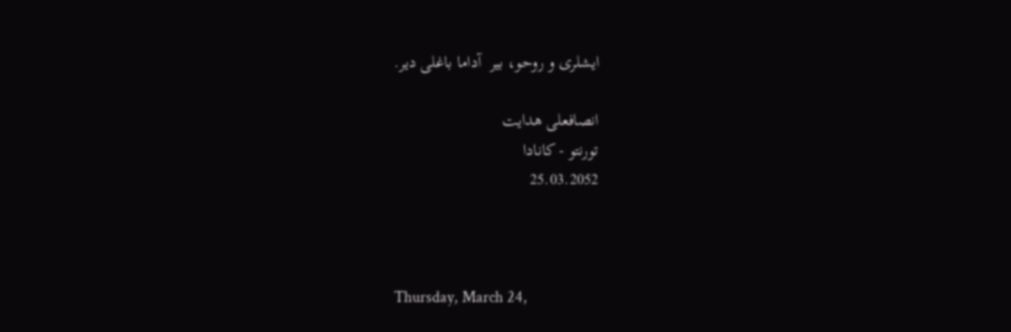ایشلری و روحو، بیر  آداما‌ باغلی‌ دیر.

انصافعلی هدایت
تورنتو - کانادا
25.03.2052



Thursday, March 24,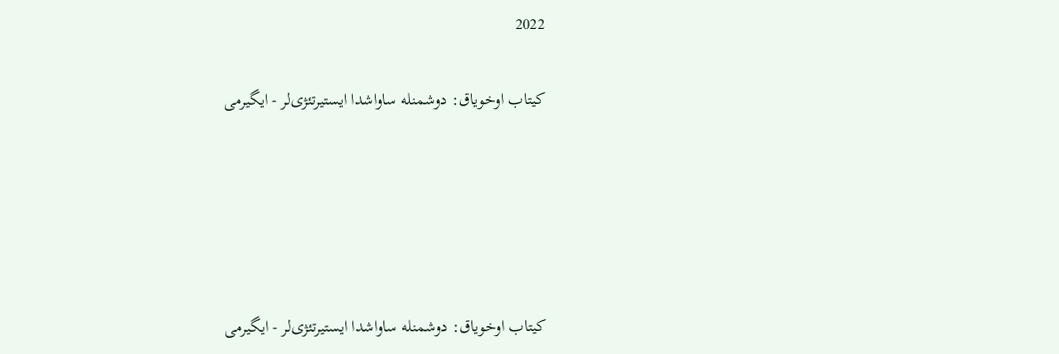2022

کیتاب اوخویاق: دوشمنله ساواشدا‌ ایستیرتئژی‌لر - ایگیرمی‌





کیتاب اوخویاق: دوشمنله ساواشدا‌ ایستیرتئژی‌لر - ایگیرمی‌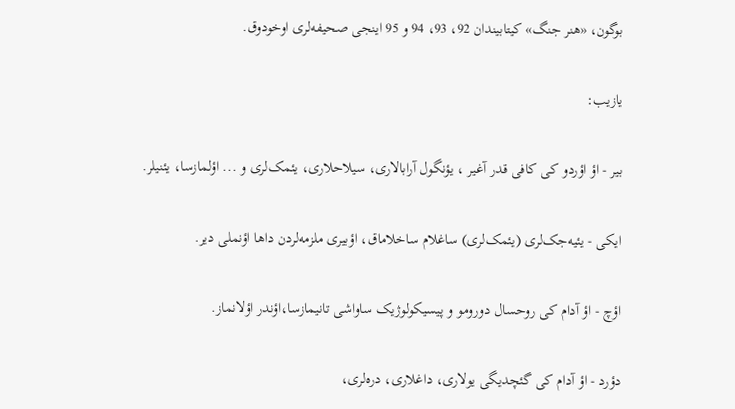بوگون، «هنر جنگ» کیتابیندان 92، 93، 94 و 95 اینجی‌ صحیفه‌لری‌ اوخودوق.

یازیب:

بیر - اؤ اؤردو کی کافی‌ قدر آغیر‌ ، یؤنگول آرابالاری، سیلاحلاری، یئمک‌لری و ... اؤلمازسا، یئنیلر.

ایکی - یئیه‌جک‌لری‌ (یئمک‌لری) ساغلام‌ ساخلاماق، اؤبیری‌ ملزمه‌لردن داها‌ اؤنملی‌ دیر.

اؤچ - اؤ آدام کی روحسال دورومو و پیسیکولوژیک‌ ساواشی تانیمازسا،اؤندر‌ اؤلانماز.

دؤرد - اؤ آدام کی گئچدیگی یولاری، داغلاری، دره‌لری،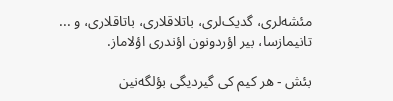مئشه‌لری، گدیک‌لری، باتلاقلاری، باتاقلاری، و ... تانیمازسا، بیر‌ اؤردونون‌ اؤندری‌ اؤلاماز.

بئش - هر کیم کی گیردیگی بؤلگه‌نین‌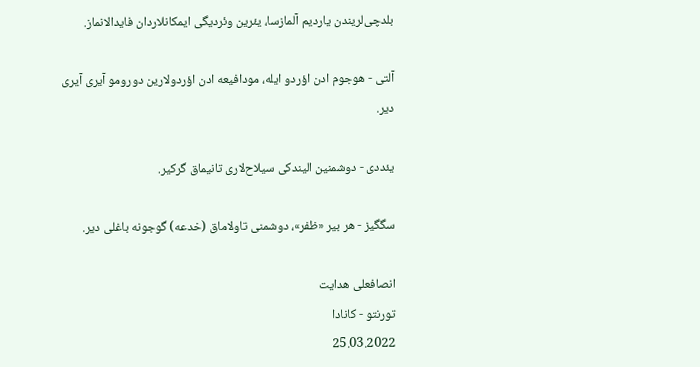بلدچی‌لریندن یاردیم‌ آلمازسا، یئرین‌ وئردیگی‌ ایمکانلاردان‌ فایدالانماز‌.

آلتی - هوجوم‌ ادن‌ اؤردو‌ ایله، مودافیعه‌ ادن اؤردولارین دورومو‌ آیری‌ آیری دیر.

یئددی - دوشمنین‌ الیندکی‌ سیلاح‌لاری‌ تانیماق گرکیر.

سگگیز - هر بیر «ظفر»، دوشمنی تاولاماق‌ (خدعه‌) گوجونه باغلی‌ دیر.

انصافعلی هدایت
تورنتو - کانادا
25.03.2022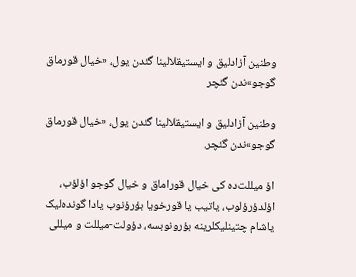وطنین آزادلیق و ایستیقلالینا‌ گئدن‌ یول، «خیال‌ قورماق گوجو»ندن‌ گئچر

وطنین آزادلیق و ایستیقلالینا‌ گئدن‌ یول، «خیال‌ قورماق گوجو»ندن‌ گئچر.

اؤ‌ میللت‌ده کی خیال‌ قوراماق و خیال‌ گوجو اؤلؤب، اؤلدؤرؤلوب، یاتیب‌ یا قورخویا بؤرؤنوب یادا گونده‌لیک‌ یاشام‌ چتینلیکلرینه‌ بؤرونوبسه، دؤولت-میللت و میللی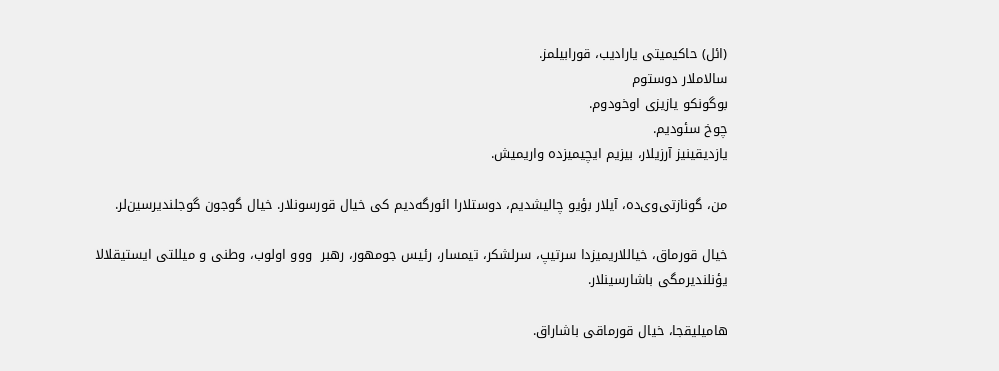(ائل‌) حاکیمیتی‌ یارادیب، قورابیلمز.
سالاملار دوستوم
بوگونکو‌ یازیزی‌ اوخودوم.
چوخ سئودیم.
یازدیقینیز آرزیلار‌، بیزیم‌ ایچیمیزده‌ واریمیش.

من، گوناز‌تی‌وی‌ده، آیلار بؤیو چالیشدیم، دوستلارا‌ ائورگه‌دیم‌ کی خیال‌ قورسونلار. خیال‌ گوجون گوجلندیرسین‌لر.

خیال‌ قورماق، خیاللاریمیزدا‌ سرتیپ، سرلشکر، تیمسار، رئیس‌ جومهور، رهبر  ووو اولوب، وطنی‌ و میللتی‌ ایستیقلالا‌ یؤنلندیرمگی‌ باشارسینلار‌.

هامیلیقجا، خیال‌ قورماقی باشاراق.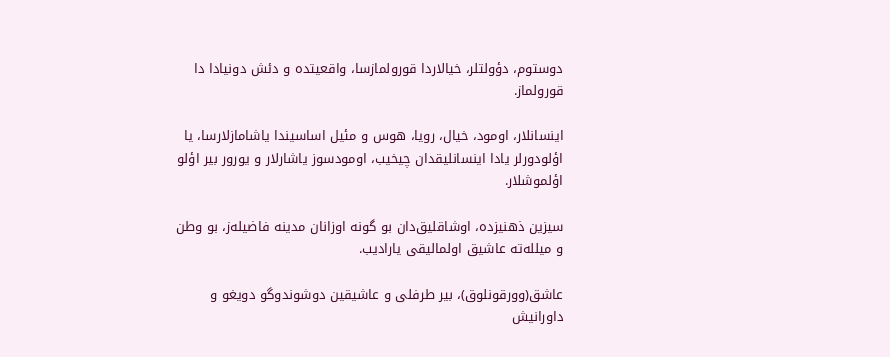دوستوم، دؤولتلر، خیالاردا‌ قورولمازسا، واقعیتده و دئش‌ دونیادا‌ دا‌ قورولماز‌.

اینسانلار، اومود، خیال، رویا، هوس و مئیل‌ اساسیندا‌ یاشامازلارسا، یا اؤلودورلر‌ یادا اینسانلیقدان‌ چیخیب، اومودسوز‌ یاشارلار و یورور‌ بیر‌ اؤلو‌ اؤلموشلار.

سیزین‌ ذهنیزده، اوشاقلیق‌دان‌ بو‌ گونه‌ اوزانان‌ مدینه فاضیله‌ز، بو وطن و میلله‌ته‌ عاشیق‌ اولمالیقی یارادیب.

عاشق‌(وورقونلوق)، بیر طرفلی و عاشیقین‌ دوشوندوگو دویغو و داورانیش‌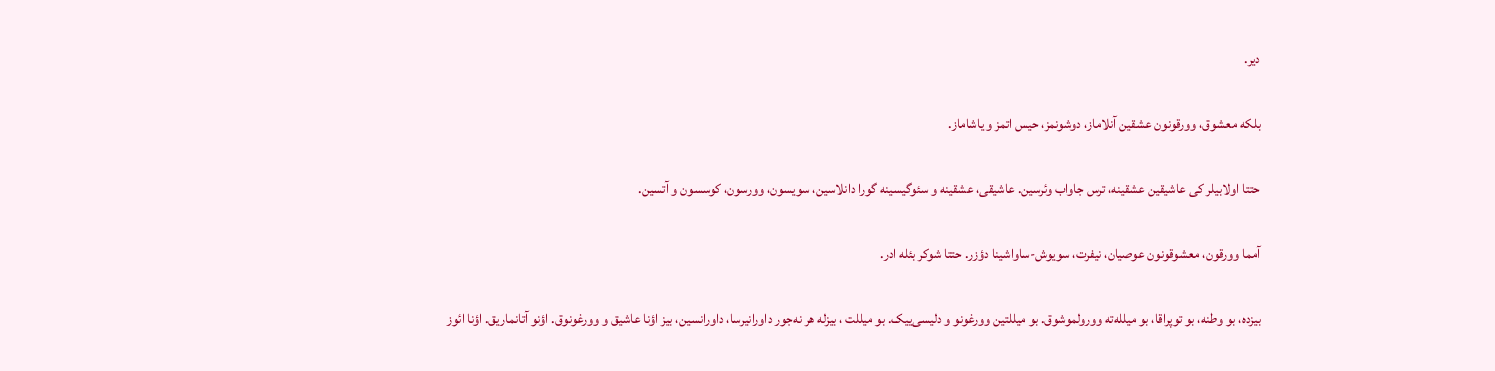دیر‌.

بلکه معشوق، وورقونون عشقین‌ آنلاماز، دوشونمز، حیس‌ اتمز و یاشاماز.

حتتا‌ اولابیلر‌ کی عاشیقین‌ عشقینه‌، ترس جاواب‌ وئرسین. عاشیقی، عشقینه و سئوگیسینه‌ گورا دانلاسین، سویسون، وورسون، کوسسون و آتسین.

آمما وورقون، معشوقونون‌ عوصیان، نیفرت، سویوش-ساواشینا‌ دؤزر. حتتا شوکر‌ بئله ادر‌.

بیزده، بو وطنه‌، بو توپراقا، بو میلله‌ته وورولموشوق. بو میللتین‌ وورغونو‌ و دلیسی‌ییک. بو میللت‌ ، بیزله هر نه‌‌جور داورانیرسا، داورانسین، بیز اؤنا‌ عاشیق‌ و وورغونوق. اؤنو‌ آتانماریق‌. اؤنا‌ ائوز‌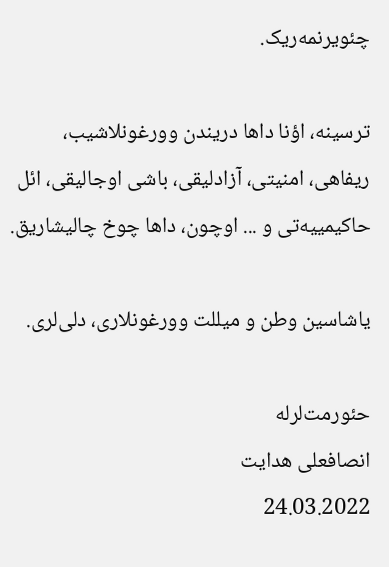چئویرنمه‌ریک.

ترسینه، اؤنا‌ داها دریندن‌ وورغونلاشیب، ریفاهی، امنیتی، آزادلیقی، باشی اوجالیقی‌، ائل حاکیمییه‌تی‌ و ... اوچون، داها چوخ‌ چالیشاریق.

یاشاسین وطن و میللت‌ وورغونلاری، دلی‌لری.

حئورمت‌لرله
انصافعلی هدایت
24.03.2022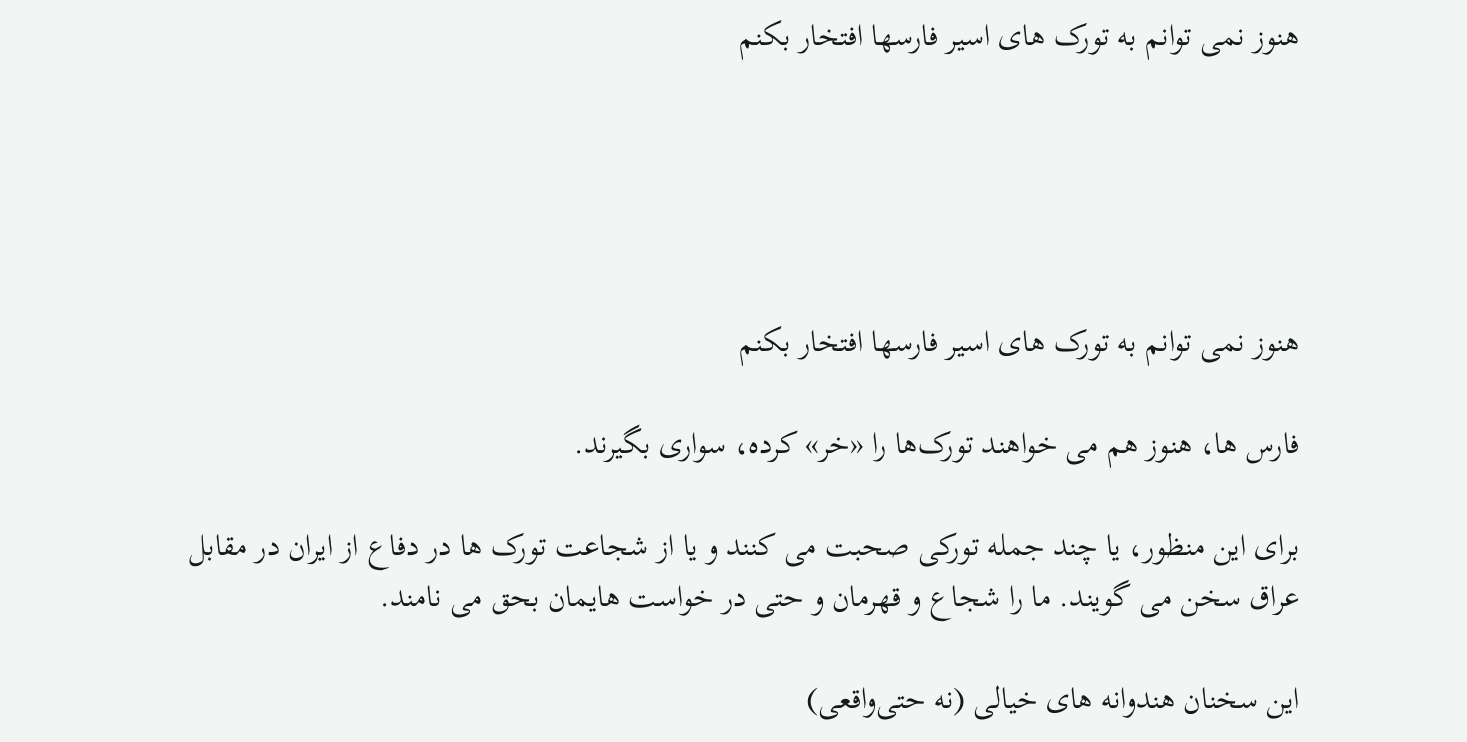هنوز نمی توانم به تورک های اسیر فارسها افتخار بکنم





هنوز نمی توانم به تورک های اسیر فارسها افتخار بکنم

فارس ها، هنوز هم می خواهند تورک‌ها را «خر» کرده، سواری بگیرند.

برای این منظور، یا چند جمله تورکی صحبت می کنند و یا از شجاعت تورک ها در دفاع از ایران در مقابل عراق سخن می گویند. ما را شجاع و قهرمان و حتی در خواست هایمان بحق می نامند.

این سخنان هندوانه های خیالی (نه حتی‌واقعی)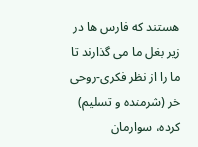هستند که فارس ها در زیر بغل ما می گذارند تا ما را از نظر فکری-روحی خر (شرمنده و تسلیم) کرده، سوارمان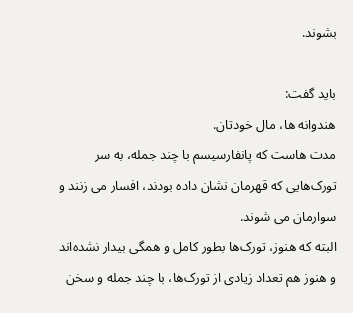بشوند.

باید گفت:
هندوانه ها، مال خودتان.
مدت هاست که پانفارسیسم با چند جمله، به سر تورک‌هایی که قهرمان نشان داده بودند، افسار می زنند و سوارمان می شوند.
البته که هنوز، تورک‌ها بطور کامل و همگی بیدار نشده‌اند و هنوز هم تعداد زیادی از تورک‌ها، با چند جمله و سخن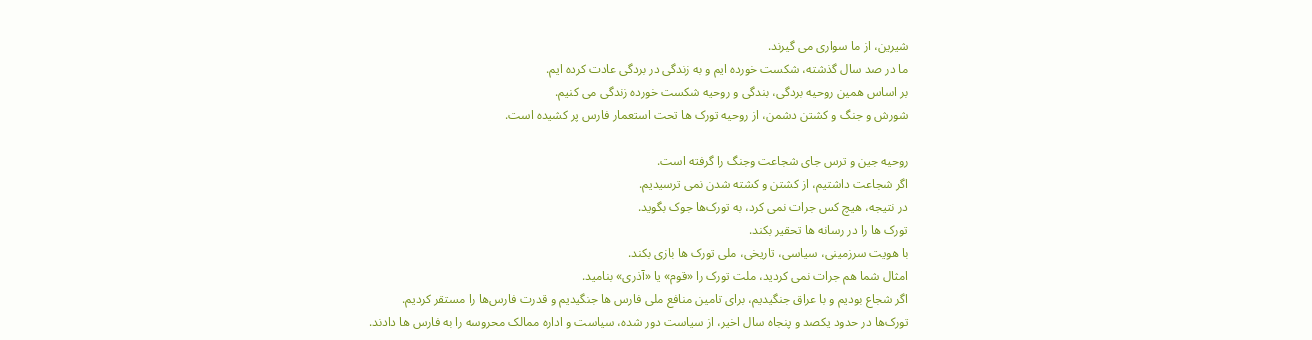شیرین، از ما سواری می گیرند.
ما در صد سال گذشته، شکست خورده ایم و به زندگی در بردگی عادت کرده ایم.
بر اساس همین روحیه بردگی، بندگی و روحیه شکست خورده زندگی می کنیم.
شورش و جنگ و کشتن دشمن، از روحیه تورک ها تحت استعمار فارس پر کشیده است.

روحیه جین و ترس جای شجاعت و‌جنگ را گرفته است.
اگر شجاعت داشتیم، از کشتن و کشته شدن نمی ترسیدیم.
در نتیجه، هیچ‌ کس جرات نمی کرد، به تورک‌ها جوک‌ بگوید.
تورک ها را در رسانه ها تحقیر بکند.
با هویت سرزمینی، سیاسی، تاریخی، ملی تورک ها بازی بکند.
امثال شما هم جرات نمی کردید، ملت تورک را «قوم» یا «آذری» بنامید.
اگر شجاع بودیم و با عراق جنگیدیم، برای تامین منافع ملی فارس ها جنگیدیم و قدرت فارس‌ها را مستقر کردیم.
تورک‌ها در حدود یکصد و پنجاه سال اخیر، از سیاست دور شده، سیاست و اداره ممالک محروسه را به فارس ها دادند.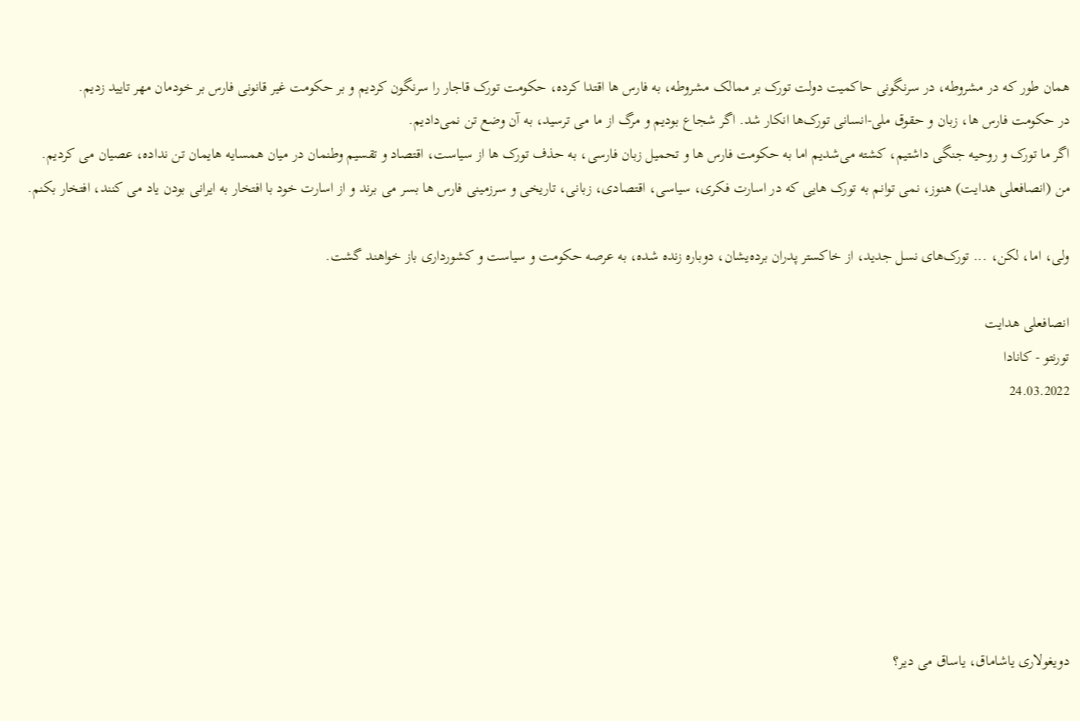همان طور که در مشروطه، در سرنگونی حاکمیت دولت تورک بر ممالک مشروطه، به فارس ها اقتدا کرده، حکومت تورک قاجار را سرنگون کردیم و بر حکومت غیر قانونی فارس بر خودمان مهر تایید زدیم.
در حکومت فارس‌ ها، زبان و حقوق ملی-انسانی تورک‌ها انکار شد. اگر شجاع بودیم و‌ مرگ از ما می ترسید، به آن وضع تن نمی‌دادیم.
اگر ما تورک و روحیه جنگی داشتیم، کشته می‌شدیم اما به حکومت فارس ها و تحمیل زبان فارسی، به حذف تورک ها از سیاست، اقتصاد و تقسیم وطنمان در میان همسایه هایمان تن نداده، عصیان می کردیم.
من (انصافعلی هدایت) هنوز، نمی توانم به تورک هایی که در اسارت فکری، سیاسی، اقتصادی، زبانی، تاریخی و سرزمینی فارس ها بسر می برند و از اسارت خود با افتخار به ایرانی بودن یاد می کنند، افتخار بکنم.

ولی، اما، لکن، ... تورک‌های نسل جدید، از خاکستر پدران برده‌یشان، دوباره زنده شده، به عرصه حکومت و سیاست و کشورداری باز خواهند گشت.

انصافعلی هدایت
تورنتو - کانادا
24.03.2022







دویغولاری‌ یاشاماق، یاساق‌ می‌ دیر؟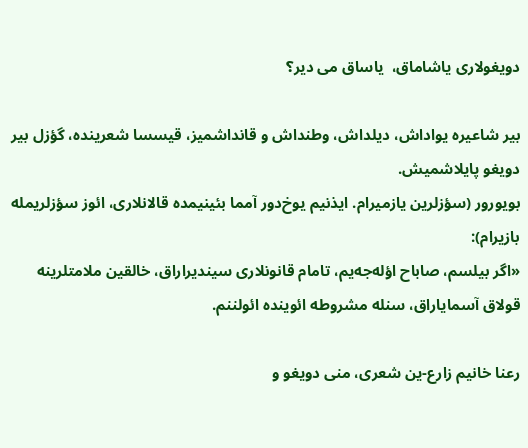دویغولاری‌ یاشاماق،  یاساق‌ می‌ دیر؟

بیر شاعیره یواداش، دیلداش، وطنداش و قانداشمیز، قیسسا شعرینده، گؤزل بیر دویغو‌ پایلاشمیش.
بویورور (سؤزلرین یازمیرام. ایذنیم‌ یوخ‌دور آمما‌ بئینیمده قالانلاری، ائوز سؤزلریمله‌ بازیرام):
«اگر بیلسم، صاباح‌ اؤله‌جه‌یم، تامام قانونلاری سیندیراراق، خالقین‌ ملامتلرینه‌ قولاق‌ آسمایاراق، سنله مشروطه ائوینده‌ ائولننم.

رعنا‌ خانیم زارع-ین شعری، منی دویغو و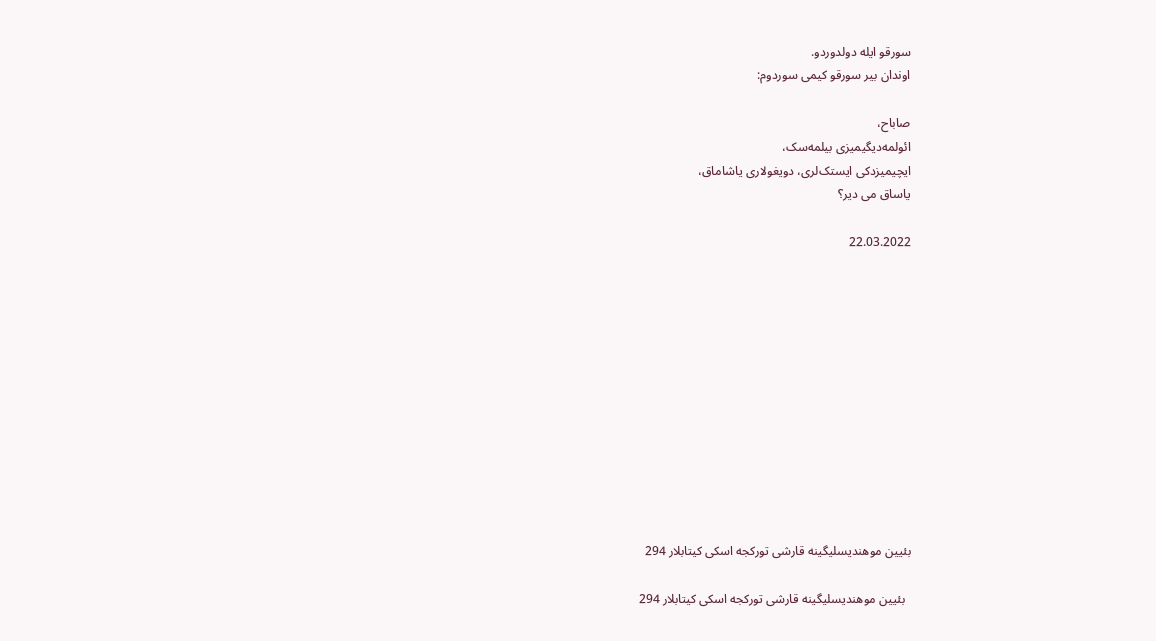سورقو‌ ایله دولدوردو.
اوندان بیر سورقو‌ کیمی سوردوم:

صاباح‌،
ائولمه‌‌دیگیمیز‌ی بیلمه‌سک،
ایچیمیزدکی‌ ایستک‌لری، دویغولاری‌ یاشاماق،
یاساق‌ می‌ دیر؟

22.03.2022












بئیین موهندیسلیگینه قارشی تورکجه اسکی کیتابلار 294

  بئیین موهندیسلیگینه قارشی تورکجه اسکی کیتابلار 294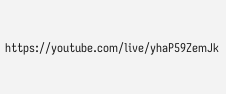https://youtube.com/live/yhaP59ZemJk